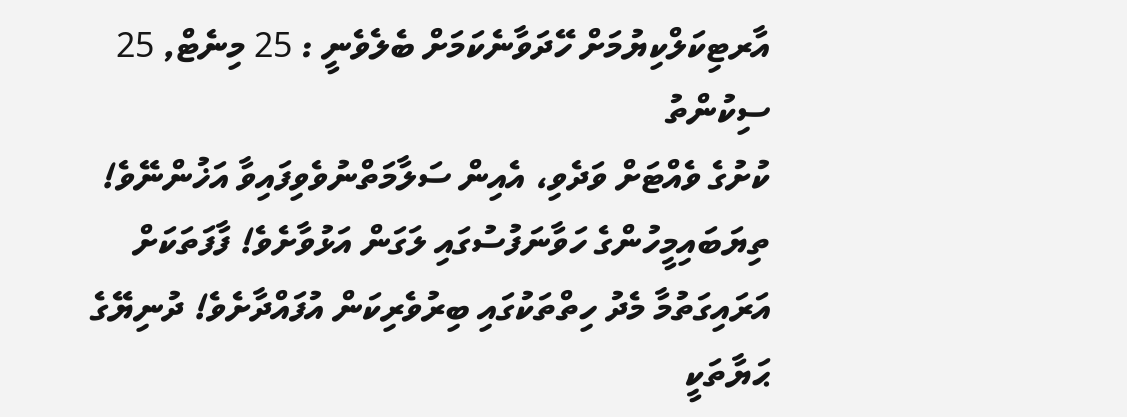އާރޓިކަލްކިޔުމަށް ހޭދަވާނެކަމަށް ބެލެވެނީ : 25 މިނެޓް, 25 ސިކުންތު
ކުށުގެ ވެއްޓަށް ވަދެވި، އެއިން ސަލާމަތްނުވެވިފައިވާ އަޚުންނޭވެ! ތިޔަބައިމީހުންގެ ހަވާނަފުސުގައި ލަގަން އަޅުވާށެވެ! ފާފަތަކަށް އަރައިގަތުމާ މެދު ހިތްތަކުގައި ބިރުވެރިކަން އުފައްދާށެވެ! ދުނިޔޭގެ ޙަޔާތަކީ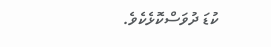ކުޑަ ދުވަސްކޮޅެކެވެ.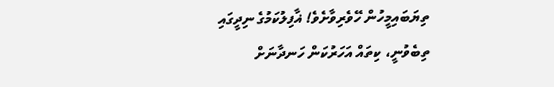ތިޔަބައިމީހުން ހޭވެރިވާށެވެ! ޣާފިލުކަމުގެ ނިދީގައި ތިބެވުނީ، ކިތައް އަހަރުކަން ހަނދާނަށް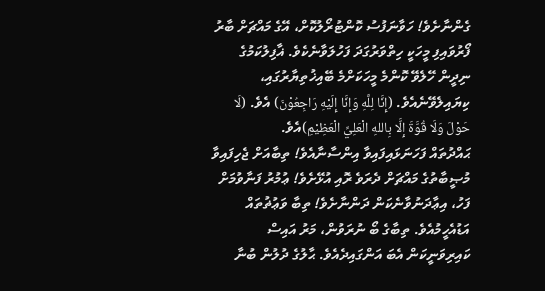ގެންނާށެވެ! ހަވާނަފުސު ކޮންޓުރޯލުކޮށް، އޭގެ މައްޗަށް ބާރު ފޯރުވައިފި މީހަކީ ހިތްވަރުގަދަ ފަހުލަވާނެކެވެ. ޣާފިލުކަމުގެ ނިދީން ހޭލެވޭ ކޮންމެ މީހަކަށްމެ ބޭއިޚުތިޔާރުގައި، ކިޔައިލެވޭނެއެވެ. (إِنَّا لِلَّهِ وَإِنَّا إِلَيْهِ رَاجِعُوْنَ) އެވެ. (لَا حَوْلَ وَلَا قُوَّةَ إِلَّا بِاللهِ الْعَلِيِّ الْعَظِيْمِ)އެވެ.
ޙައްދުތައް ފަހަނަޅައިފައިވާ އިންސާނާއެވެ! ތިބާއަށް ޖެހިފައިވާ މުޞީބާތުގެ މައްޗަށް ދެރަވެ ރޮއި އުޅޭށެވެ! ޢުމުރު ފަނާވުމަށް ފަހު، އިޢާދަނުވާނެކަން ދަންނާށެވެ! ތިބާ ވަޢުޡުތައް އަޑުއެހީމުއެވެ. ތިބާގެ ބޯ ނުރަވުން، މަރު އައިސް ކައިރިވަނީކަން އެބަ އަންގައިދެއެވެ. ޙާލުގެ ދުލުން ބުނާ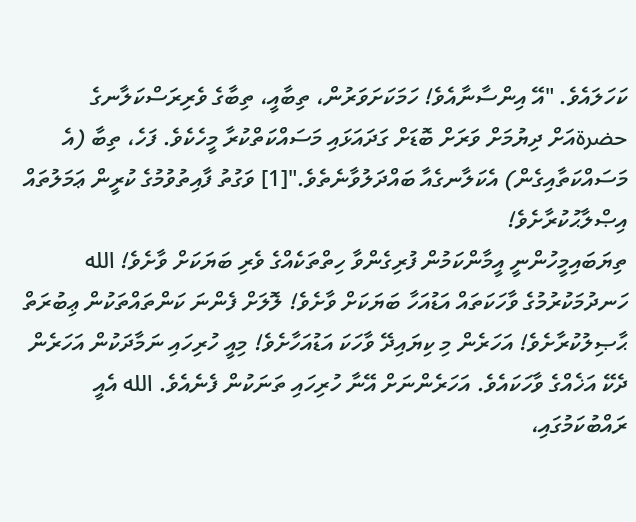ކަހަލައެވެ. "އޭ އިންސާނާއެވެ! ހަމަކަށަވަރުން، ތިބާއީ، ތިބާގެ ވެރިރަސްކަލާނގެ حضرةއަށް ދިޔުމަށް ވަރަށް ބޮޑަށް ގަދައަޅައި މަސައްކަތްކުރާ މީހެކެވެ. ފަހެ، ތިބާ (އެ މަސައްކަތާއިގެން) އެކަލާނގެއާ ބައްދަލުވާނެތެވެ."[1] ވަގުތު ފާއިތުވުމުގެ ކުރީން ޢަމަލުތައް އިޞްލާޙުކުރާށެވެ!
ތިޔަބައިމީހުންނީ އީމާންކަމުން ފުރިގެންވާ ހިތްތަކެއްގެ ވެރި ބަޔަކަށް ވާށެވެ! الله ހަނދުމަކުރުމުގެ ވާހަކަތައް އަޑުއަހާ ބަޔަކަށް ވާށެވެ! ލޮލަށް ފެންނަ ކަންތައްތަކުން ޢިބުރަތް ޙާޞިލުކުރާށެވެ! އަހަރެން މި ކިޔައިދޭ ވާހަކަ އަޑުއަހާށެވެ! މިއީ ހުރިހައި ނަމާދަކުން އަހަރެން ދެކޭ އަޚެއްގެ ވާހަކައެވެ. އަހަރެންނަށް އޭނާ ހުރިހައި ތަނަކުން ފެނެއެވެ. الله އެއީ ރައްބުކަމުގައި،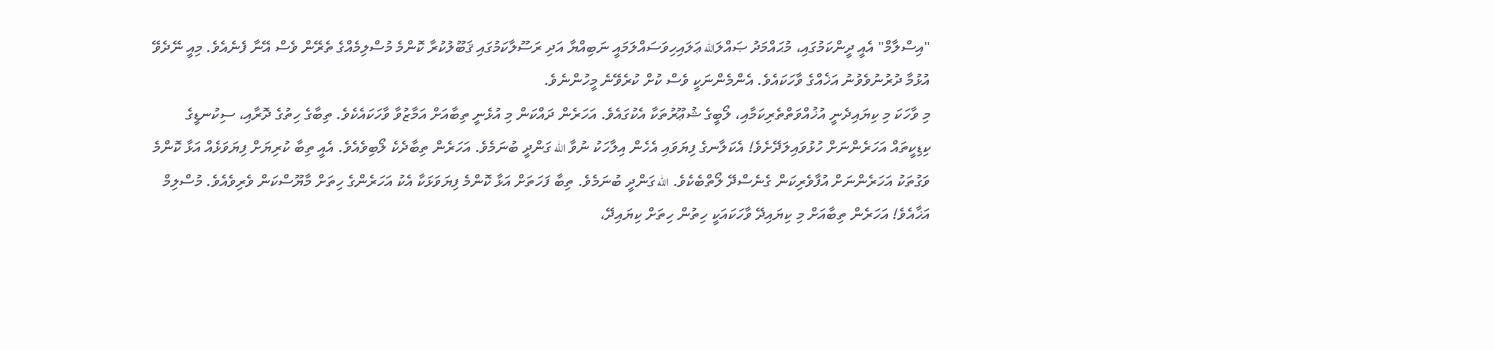"އިސްލާމް" އެއީ ދީންކަމުގައި، މުޙައްމަދު ޞައްލަالله ޢަލައިހިވަސައްލަމައީ ނަބިއްޔާ އަދި ރަސޫލާކަމުގައި ޤަބޫލުކުރާ ކޮންމެ މުސްލިމެއްގެ ތެރޭން ވެސް އޭނާ ފެނެއެވެ. މިއީ ނޭދެވޭ އުޅުމާ ދުރުނުވެވުނު އަޚެއްގެ ވާހަކައެވެ. އެންމެންނަކީ ވެސް ކުށް ކުރެވޭނެ މީހުންނެވެ.
މި ވާހަކަ މި ކިޔައިދެނީ އުޚުއްވަތްތެރިކަމާއި، ލޯބީގެ ޝުޢޫރުތަކާ އެކުގައެވެ. އަހަރެން ދައްކަން މި އުޅެނީ ތިބާއަށް އަމާޒުވާ ވާހަކައެކެވެ. ތިބާގެ ހިތުގެ ދޮރާއި، ސިކުނޑީގެ ކިޑިކީތައް އަހަރެންނަށް ހުޅުވައިލަދޭށެވެ! އެކަލާނގެ ފިޔަވައި އެހެން އިލާހަކު ނުވާ الله ގަންދީ ބުނަމެވެ. އަހަރެން ތިބާދެކެ ލޯބިވެއެވެ. އެއީ ތިބާ ކުރިޔަށް ފިޔަވަޅެއް އަޅާ ކޮންމެ ވަގުތަކު އަހަރެންނަށް އުފާވެރިކަން ގެނެސްދޭ ލޯތްބެކެވެ. الله ގަންދީ ބުނަމެވެ. ތިބާ ފަހަތަށް އަޅާ ކޮންމެ ފިޔަވަޅަކާ އެކު އަހަރެންގެ ހިތަށް މާޔޫސްކަން ވެރިވެއެވެ. މުސްލިމް އަޚާއެވެ! އަހަރެން ތިބާއަށް މި ކިޔައިދޭ ވާހަކައަކީ ހިތުން ހިތަށް ކިޔައިދޭ،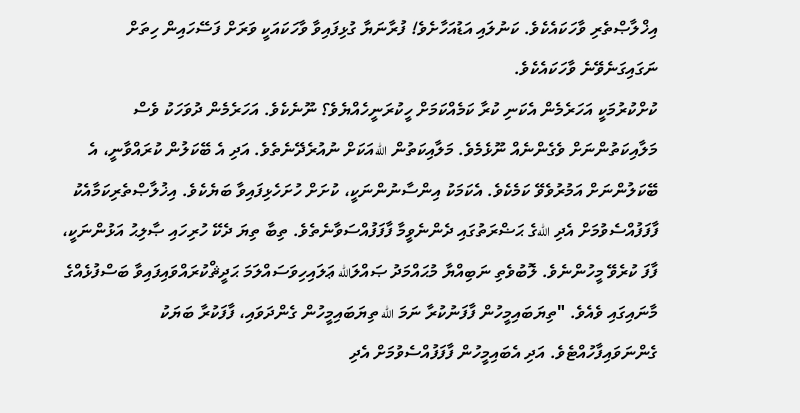އިޚްލާޞްތެރި ވާހަކައެކެވެ. ކަނުލައި އަޑުއަހާށެވެ! ފުރާނަޔާ ގުޅިފައިވާ ވާހަކައަކީ ވަރަށް ފަސޭހައިން ހިތަށް ނަގައިގަނެވޭނެ ވާހަކައެކެވެ.
ކުށްކުރުމަކީ އަހަރެމެން އެކަނި ކުރާ ކަމެއްކަމަށް ހީކުރަނީހެއްޔެވެ؟ ނޫނެކެވެ. އަހަރެމެން ދުވަހަކު ވެސް މަލާއިކަތުންނަށް ވެގެންނެއް ނޫޅެމެވެ. މަލާއިކަތުން اللهއަކަށް ނުއުރެދޭނެތެވެ. އަދި އެ ބޭކަލުން ކުރައްވާނީ، އެ ބޭކަލުންނަށް އަމުރުވެވޭ ކަމެކެވެ. އެކަމަކު އިންސާނުންނަކީ، ކުށަށް ހުށަހެޅިފައިވާ ބަޔެކެވެ. އިޚުލާޞްތެރިކަމާއެކު ފާފަފުއްސެވުމަށް އެދި اللهގެ ޙަޟްރަތުގައި ދެންނެވީމާ ފާފަފުއްސަވާނެތެވެ. ތިބާ ތިޔަ ދެކޭ ހުރިހައި ޞާލިޙު އަޅުންނަކީ، ފާފަ ކުރެވޭ މީހުންނެވެ. ލޮބުވެތި ނަބިއްޔާ މުޙައްމަދު ޞައްލަالله ޢަލައިހިވަސައްލަމަ ޙަދީޘްކުރައްވައިފައިވާ ބަސްފުޅެއްގެ މާނައިގައި ވެއެވެ. "ތިޔަބައިމީހުން ފާފަނުކުރާ ނަމަ الله ތިޔަބައިމީހުން ގެންދަވައި، ފާފަކުރާ ބަޔަކު ގެންނަވައިފާހުއްޓެވެ. އަދި އެބައިމީހުން ފާފަފުއްސެވުމަށް އެދި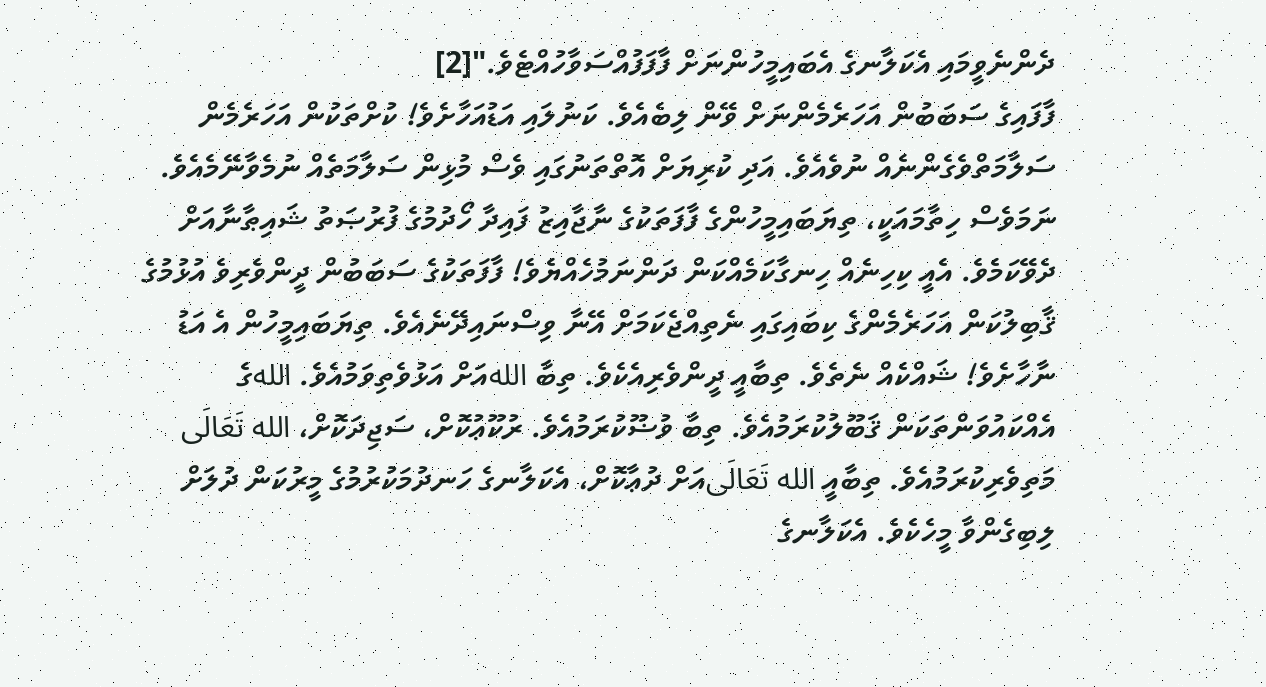ދެންނެވީމައި އެކަލާނގެ އެބައިމީހުންނަށް ފާފަފުއްސަވާހުއްޓެވެ."[2]
ފާފައިގެ ސަބަބުން އަހަރެމެންނަށް ވޭން ލިބެއެވެ. ކަނުލައި އަޑުއަހާށެވެ! ކުށްތަކުން އަހަރެމެން ސަލާމަތްވެގެންނެއް ނުވެއެވެ. އަދި ކުރިޔަށް އޮތްތަނުގައި ވެސް މުޅިން ސަލާމަތެއް ނުމެވާނޭމެއެވެ. ނަމަވެސް ހިތާމައަކީ، ތިޔަބައިމީހުންގެ ފާފަތަކުގެ ނާޖާއިޒު ފައިދާ ހޯދުމުގެ ފުރުޞަތު ޝައިޠާނާއަށް ދެވޭކަމެވެ. އެއީ ކިހިނެއް ހިނގާކަމެއްކަން ދަންނަމުހެއްޔެވެ! ފާފަތަކުގެ ސަބަބުން ދީންވެރިވެ އުޅުމުގެ ޤާބިލުކަން އަހަރެމެންގެ ކިބައިގައި ނެތިއްޖެކަމަށް އޭނާ ވިސްނައިދޭނެއެވެ. ތިޔަބައިމީހުން އެ އަޑު ނާހާށެވެ! ޝައްކެއް ނެތެވެ. ތިބާއީ ދީންވެރިއެކެވެ. ތިބާ اللهއަށް އަޅުވެތިވަމުއެވެ. اللهގެ އެއްކައުވަންތަކަން ޤަބޫލުކުރަމުއެވެ. ތިބާ ވުޟޫކުރަމުއެވެ. ރުކޫޢުކޮށް، ސަޖިދަކޮށް، الله تَعَالَى މަތިވެރިކުރަމުއެވެ. ތިބާއީ الله تَعَالَىއަށް ދުޢާކޮށް، އެކަލާނގެ ހަނދުމަކުރުމުގެ މީރުކަން ދުލަށް ލިބިގެންވާ މީހެކެވެ. އެކަލާނގެ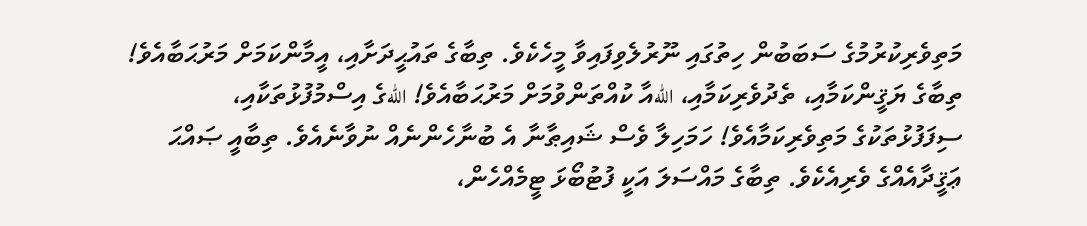މަތިވެރިކުރުމުގެ ސަބަބުން ހިތުގައި ނޫރުލެވިފައިވާ މީހެކެވެ. ތިބާގެ ތައުޙީދަށާއި، އީމާންކަމަށް މަރުޙަބާއެވެ! ތިބާގެ ޔަޤީންކަމާއި، ތެދުވެރިކަމާއި، اللهއާ ކުއްތަންވުމަށް މަރުޙަބާއެވެ! اللهގެ އިސްމުފުޅުތަކާއި، ސިފަފުޅުތަކުގެ މަތިވެރިކަމާއެވެ! ހަމަހިލާ ވެސް ޝައިޠާނާ އެ ބުނާހެންނެއް ނުވާނެއެވެ. ތިބާއީ ޞައްޙަ ޢަޤީދާއެއްގެ ވެރިއެކެވެ. ތިބާގެ މައްސަލަ އަކީ ފުޓުބޯޅަ ޓީމެއްހެން،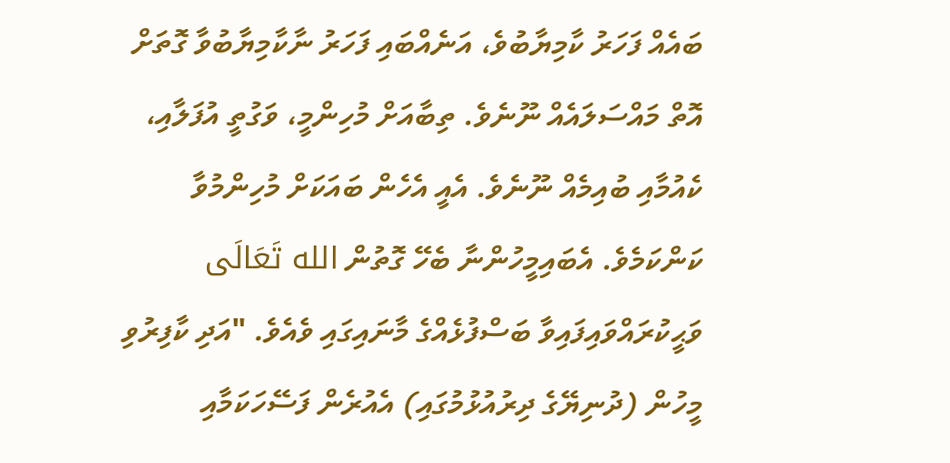ބައެއް ފަހަރު ކާމިޔާބުވެ، އަނެއްބައި ފަހަރު ނާކާމިޔާބުވާ ގޮތަށް އޮތް މައްސަލައެއް ނޫނެވެ. ތިބާއަށް މުހިންމީ، ވަގުތީ އުފަލާއި، ކެއުމާއި ބުއިމެއް ނޫނެވެ. އެއީ އެހެން ބައަކަށް މުހިންމުވާ ކަންކަމެވެ. އެބައިމީހުންނާ ބެހޭ ގޮތުން الله تَعَالَى ވަޙީކުރައްވައިފައިވާ ބަސްފުޅެއްގެ މާނައިގައި ވެއެވެ. "އަދި ކާފިރުވި މީހުން (ދުނިޔޭގެ ދިރުއުޅުމުގައި) އެއުރެން ފަސޭހަކަމާއި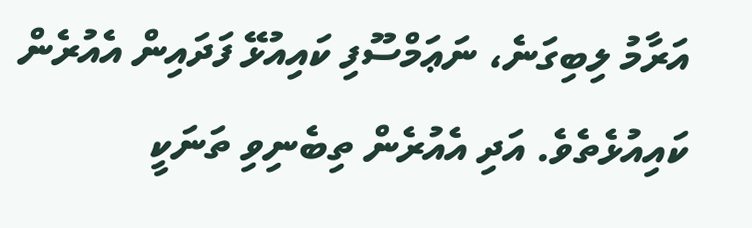އަރާމު ލިބިގަނެ، ނަޢަމްސޫފި ކައިއުޅޭ ފަދައިން އެއުރެން ކައިއުޅެތެވެ. އަދި އެއުރެން ތިބެނިވި ތަނަކީ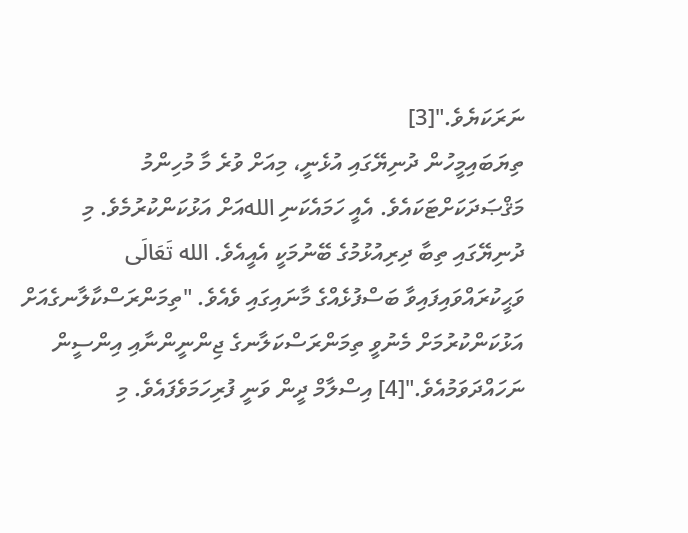ނަރަކަޔެވެ."[3]
ތިޔަބައިމީހުން ދުނިޔޭގައި އުޅެނީ، މިއަށް ވުރެ މާ މުހިންމު މަޤްޞަދަކަށްޓަކައެވެ. އެއީ ހަމައެކަނި اللهއަށް އަޅުކަންކުރުމެވެ. މި ދުނިޔޭގައި ތިބާ ދިރިއުޅުމުގެ ބޭނުމަކީ އެއީއެވެ. الله تَعَالَى ވަޙީކުރައްވައިފައިވާ ބަސްފުޅެއްގެ މާނައިގައި ވެއެވެ. "ތިމަންރަސްކާލާނގެއަށް އަޅުކަންކުރުމަށް މެނުވީ ތިމަންރަސްކަލާނގެ ޖިންނީންނާއި އިންސީން ނަހައްދަވަމުއެވެ."[4] އިސްލާމް ދީން ވަނީ ފުރިހަމަވެފައެވެ. މި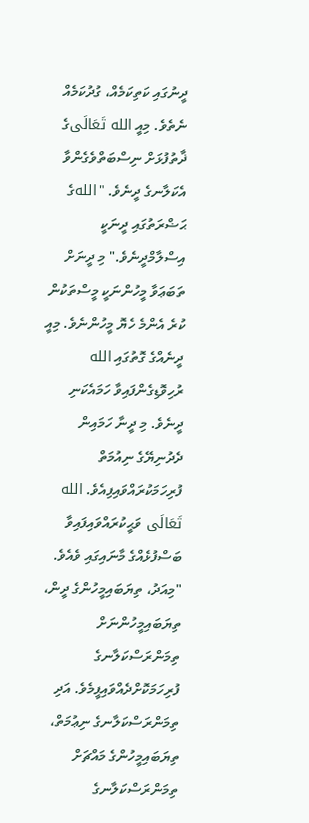ދީނުގައި ކަތިކަމެއް، ގުދުކަމެއް ނެތެވެ. މިއީ الله تَعَالَىގެ ޛާތުފުޅަށް ނިސްބަތްވެގެންވާ އެކަލާނގެ ދީނެވެ. "اللهގެ ޙަޟްރަތުގައި ދީނަކީ އިސްލާމްދީނެވެ." މި ދީނަށް ތަބަޢަވާ މީހުންނަކީ މީސްތަކުން ކުރެ އެންމެ ހެޔޮ މީހުންނެވެ. މިއީ ދީނެއްގެ ގޮތުގައި الله ރުހިވޮޑިގެންފައިވާ ހަމައެކަނި ދީނެވެ. މި ދީނާ ހަމައިން ދެދުނިޔޭގެ ނިއުމަތް ފުރިހަމަކުރައްވައިފިއެވެ. الله تَعَالَى ވަޙީކުރައްވައިފައިވާ ބަސްފުޅެއްގެ މާނައިގައި ވެއެވެ. "މިއަދު، ތިޔަބައިމީހުންގެ ދީން، ތިޔަބައިމީހުންނަށް ތިމަންރަސްކަލާނގެ ފުރިހަމަކޮށްދެއްވައިފީމެވެ. އަދި ތިމަންރަސްކަލާނގެ ނިޢުމަތް، ތިޔަބައިމީހުންގެ މައްޗަށް ތިމަންރަސްކަލާނގެ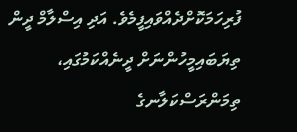ފުރިހަމަކޮށްދެއްވައިފީމެވެ. އަދި އިސްލާމް ދީން ތިޔަބައިމީހުންނަށް ދީނެއްކަމުގައި، ތިމަންރަސްކަލާނގެ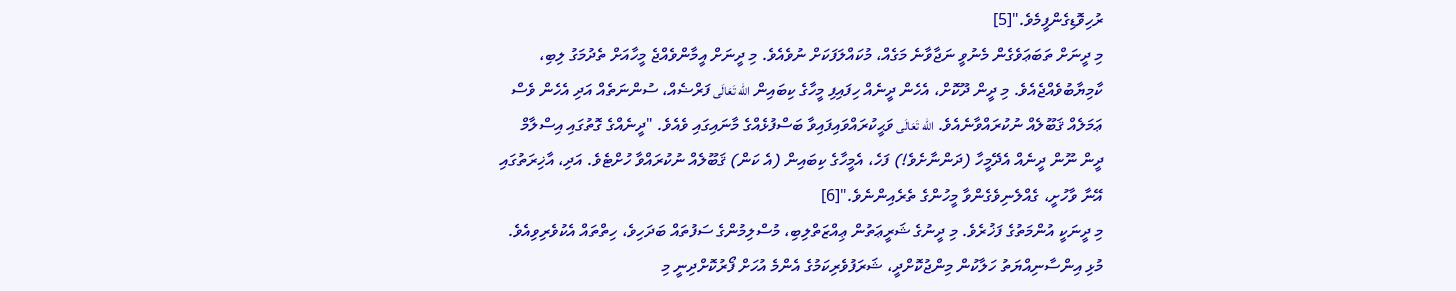ރުހިވޮޑިގެންފީމެވެ."[5]
މި ދީނަށް ތަބަޢަވެގެން މެނުވީ ނަޖާވާނެ މަގެއް، މުކައްލަފަކަށް ނުވެއެވެ. މި ދީނަށް އީމާންވެއްޖެ މީހާއަށް ތެދުމަގު ލިބި، ކާމިޔާބުވެއްޖެއެވެ. މި ދީން ދޫކޮށް، އެހެން ދީނެއް ހިފައިފި މީހާގެ ކިބައިން الله تَعَالَى ފަރްޟެއް، ސުންނަތެއް އަދި އެހެން ވެސް ޢަމަލެއް ޤަބޫލެއް ނުކުރައްވާނެއެވެ. الله تَعَالَى ވަޙީކުރައްވައިފައިވާ ބަސްފުޅެއްގެ މާނައިގައި ވެއެވެ. "ދީނެއްގެ ގޮތުގައި އިސްލާމް ދީން ނޫން ދީނެއް އެދޭމީހާ (ދަންނާށެވެ!) ފަހެ، އެމީހާގެ ކިބައިން (އެ ކަން) ޤަބޫލެއް ނުކުރައްވާ ހުށްޓެވެ. އަދި، އާޚިރަތުގައި އޭނާ ވާހުށީ، ގެއްލެނިވެގެންވާ މީހުންގެ ތެރެއިންނެވެ."[6]
މި ދީނަކީ އުންމަތުގެ ފަޚުރެވެ. މި ދީނުގެ ޝަރީޢަތުން ޢިއްޒަތްލިބި، މުސްލިމުންގެ ސަފުތައް ބަދަހިވެ، ހިތްތައް އެކުވެރިވިއެވެ. މުޅި އިންސާނިއްޔަތު ހަލާކުން މިންޖުކޮށްދީ، ޝަރަފުވެރިކަމުގެ އެންމެ އުހަށް ފޯރުކޮށްދިނީ މި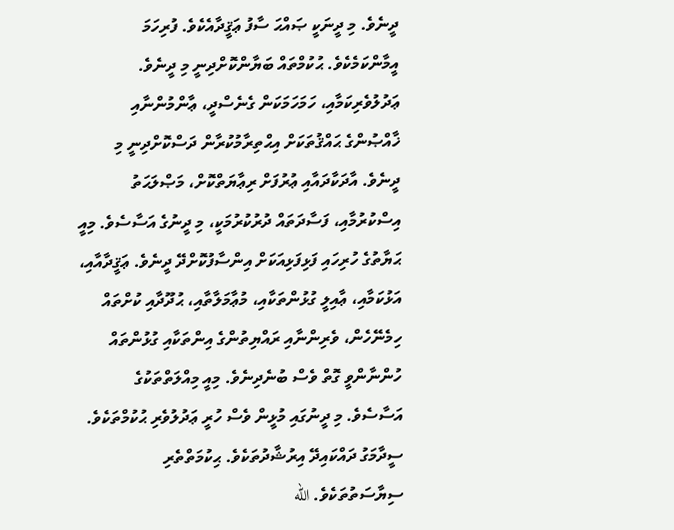ދީނެވެ. މި ދީނަކީ ޞައްޙަ ސާފު ޢަޤީދާއެކެވެ. ފުރިހަމަ އީމާންކަމެކެވެ. ޙުކުމްތައް ބަޔާންކޮށްދިނީ މި ދީނެވެ. ޢަދުލުވެރިކަމާއި، ހަމަހަމަކަން ގެނެސްދީ، ޢާންމުންނާއި ޚާއްޞުންގެ ޙައްޤުތަކަށް އިޙްތިރާމުކުރާން ދަސްކޮށްދިނީ މި ދީނެވެ. އާދަކާދައާއި ޢުރުފަށް ރިޢާޔަތްކޮށް، މަޞްލަޙަތު އިސްކުރުމާއި، ފަސާދަތައް ދުރުކުރުމަކީ، މި ދީނުގެ އަސާސެވެ. މިއީ ޙަޔާތުގެ ހުރިހައި ފަޅިފަޅިއަކަށް އިންސާފުކޮށްދޭ ދީނެވެ. ޢަޤީދާއާއި، އަޅުކަމާއި، ޢާއިލީ ގުޅުންތަކާއި، މުޢާމަލާތާއި، ޙުދޫދާއި ކުށްތައް ހިމެނޭހެން، ވެރިންނާއި ރައްޔިތުންގެ އިންތަކާއި ގުޅުންތައް ހުންނާންވީ ގޮތް ވެސް ބުނެދިނެވެ. މިއީ މިއްލަތްތަކުގެ އަސާސެވެ. މި ދީނުގައި މުޅީން ވެސް ހުރީ ޢަދުލުވެރި ޙުކުމްތަކެވެ. ސީދާމަގު ދައްކައިދޭ އިރުޝާދުތަކެވެ. ޙިކުމަތްތެރި ސިޔާސަތުތަކެވެ. الله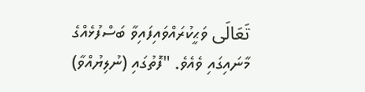تَعَالَى ވަޙީކުރައްވައިފައިވާ ބަސްފުޅެއްގެ މާނައިގައި ވެއެވެ. "ފޮތުގައި (ނުލިޔުއްވާ)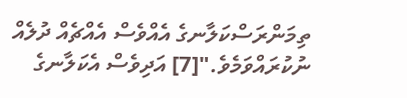ތިމަންރަސްކަލާނގެ އެއްވެސް އެއްޗެއް ދުލެއް ނުކުރައްވަމެވެ."[7] އަދިވެސް އެކަލާނގެ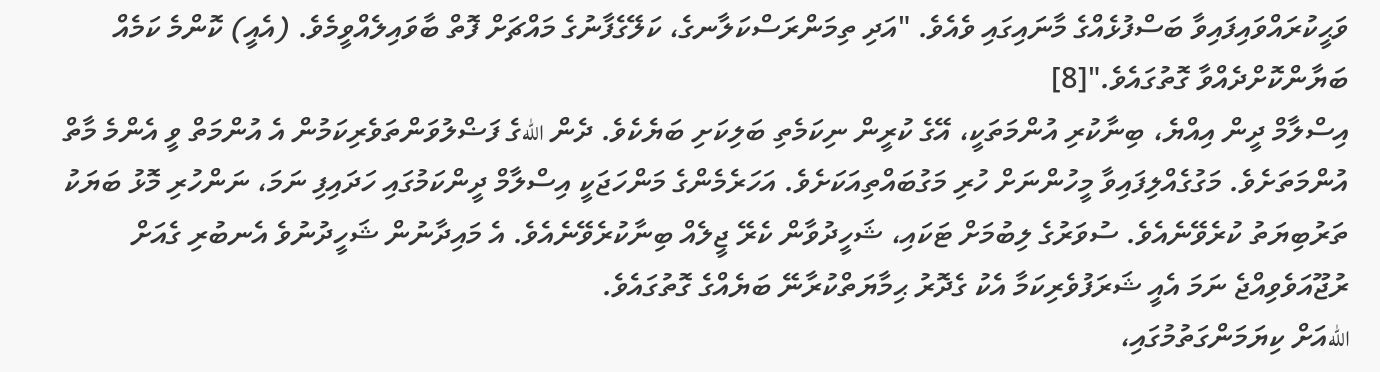ވަޙީކުރައްވައިފައިވާ ބަސްފުޅެއްގެ މާނައިގައި ވެއެވެ. "އަދި ތިމަންރަސްކަލާނގެ، ކަލޭގެފާނުގެ މައްޗަށް ފޮތް ބާވައިލެއްވީމެވެ. (އެއީ) ކޮންމެ ކަމެއް ބަޔާންކޮށްދެއްވާ ގޮތުގައެވެ."[8]
އިސްލާމް ދީން އިއްޔެ، ބިނާކުރި އުންމަތަކީ، އޭގެ ކުރީން ނިކަމެތި ބަލިކަށި ބަޔެކެވެ. ދެން اللهގެ ފަޟްލުވަންތަވެރިކަމުން އެ އުންމަތް ވީ އެންމެ މާތް އުންމަތަށެވެ. މަގުގެއްލިފައިވާ މީހުންނަށް ހުރި މަގުބައްތިއަކަށެވެ. އަހަރެމެންގެ މަންހަޖަކީ އިސްލާމް ދީންކަމުގައި ހަދައިފި ނަމަ، ނަންހުރި މޮޅު ބަޔަކު ތަރުބިޔަތު ކުރެވޭނެއެވެ. ސުވަރުގެ ލިބުމަށް ޓަކައި، ޝަހީދުވާން ކެރޭ ޖީލެއް ބިނާކުރެވޭނެއެވެ. އެ މައިދާނުން ޝަހީދުނުވެ އެނބުރި ގެއަށް ރުޖޫއަވެވިއްޖެ ނަމަ އެއީ ޝަރަފުވެރިކަމާ އެކު ގެދޮރު ޙިމާޔަތްކުރާނޭ ބަޔެއްގެ ގޮތުގައެވެ.
اللهއަށް ކިޔަމަންގަތުމުގައި،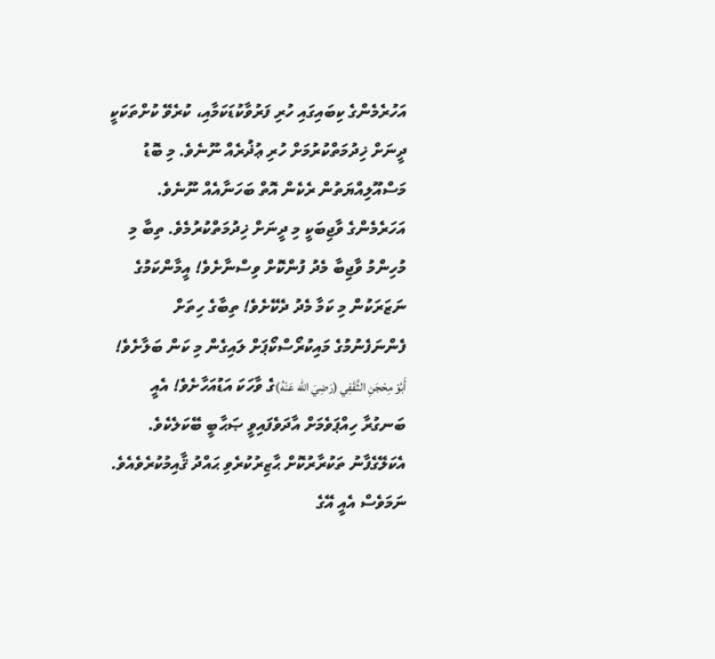އަހުރެމެންގެ ކިބައިގައި ހުރި ފަރުވާކުޑަކަމާއި، ކުރެވޭ ކުށްތަކަކީ ދީނަށް ޚިދުމަތްކުރުމަށް ހުރި ޢުޛުރެއް ނޫނެވެ. މި ބޮޑު މަސްއޫލިއްޔަތުން ރެކެން އޮތް ބަހަނާއެއް ނޫނެވެ. އަހަރެމެންގެ ވާޖިބަކީ މި ދީނަށް ޚިދުމަތްކުރުމެވެ. ތިބާ މި މުހިންމު ވާޖިބާ މެދު ފުންކޮށް ވިސްނާށެވެ! އީމާންކަމުގެ ނަޒަރަކުން މި ކަމާ މެދު ދެކޭށެވެ! ތިބާގެ ހިތަށް ފެންނަފެނުމުގެ މައިކުރޯސްކޯޕަށް ލައިގެން މި ކަން ބަލާށެވެ! أَبُوْ مِحْجَنِ الثَّقَفِي (رَضِيَ الله عَنْهُ)ގެ ވާހަކަ އަޑުއަހާށެވެ! އެއީ ބަނގުރާ ހިއްޕަވެމަށް އާދަވެފައިވީ ޞަޙާބީ ބޭކަލެކެވެ. އެކަލޭގެފާނު ތަކުރާރުކޮށް ޙާޒިރުކުރެވި ޙައްދު ޤާއިމުކުރެވެއެވެ. ނަމަވެސް އެއީ އޭގެ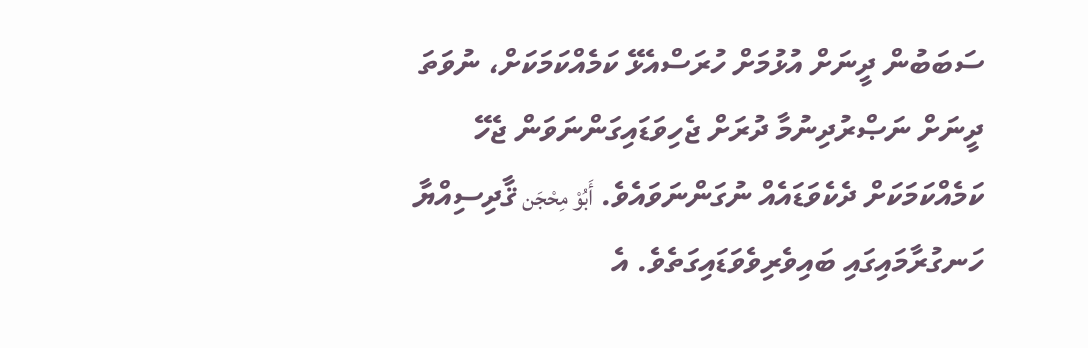ސަބަބުން ދީނަށް އުޅުމަށް ހުރަސްއެޅޭ ކަމެއްކަމަކަށް، ނުވަތަ ދީނަށް ނަޞްރުދިނުމާ ދުރަށް ޖެހިވަޑައިގަންނަވަން ޖެހޭ ކަމެއްކަމަކަށް ދެކެވަޑައެއް ނުގަންނަވައެވެ. أَبُوْ مِحْجَن ޤާދިސިއްޔާ ހަނގުރާމައިގައި ބައިވެރިވެވަޑައިގަތެވެ. އެ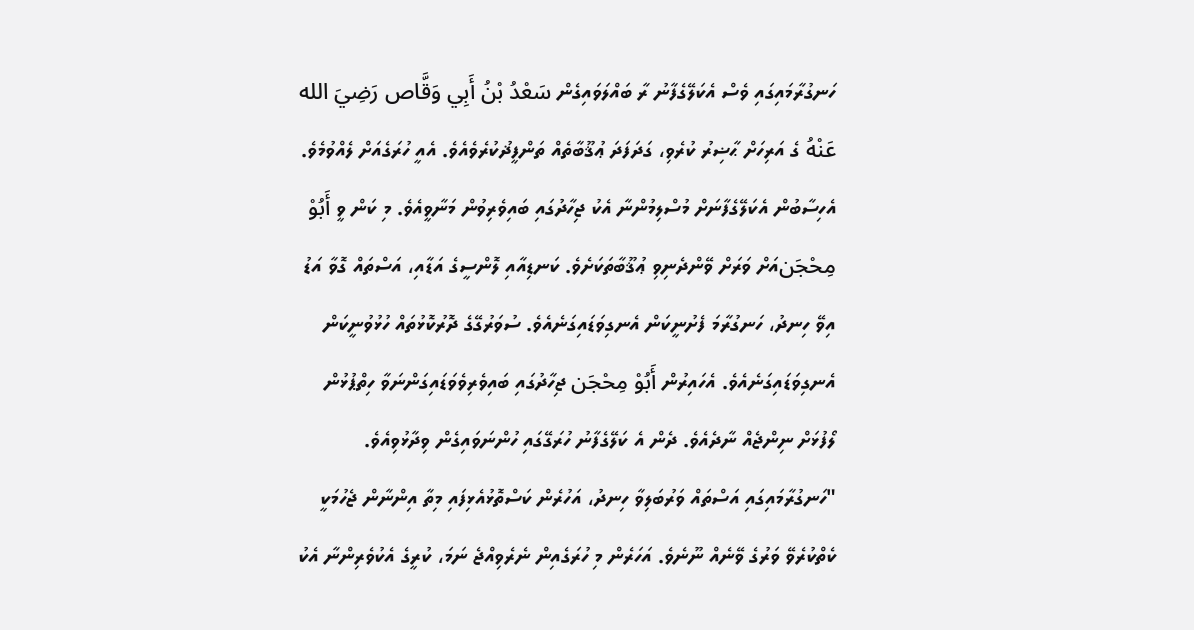ހަނގުރާމައިގައި ވެސް އެކަލޭގެފާނު ރާ ބައްލަވައިގެން سَعْدُ بْنُ أَبِي وَقَّاص رَضِيَ الله عَنْهُ ގެ އަރިހަށް ޙާޟިރު ކުރެވި، ގަދަފަދަ ޢުޤޫބާތެއް ތަންފީޛުކުރެވެއެވެ. އެއީ ހުރަގެއަށް ލެއްވުމެވެ. އެހިސާބުން އެކަލޭގެފާނަށް މުސްލިމުންނާ އެކު ޖިހާދުގައި ބައިވެރިވުން މަނާވީއެވެ. މި ކަން ވީ أَبُوْ مِحْجَنއަށް ވަރަށް ވޭންދެނިވި ޢުޤޫބާތަކަށެވެ. ކަނޑިއާއި ލޮންސީގެ އަޑާއި، އަސްތައް ގޮވާ އަޑު އިވޭ ހިނދު، ހަނގުރާމަ ފެށުނީކަން އެނގިވަޑައިގަނެއެވެ. ސުވަރުގޭގެ ދޮރުކޮޅުތައް ހުޅުވުނީކަން އެނގިވަޑައިގަނެއެވެ. އެހައިރުން أَبُوْ مِحْجَن ޖިހާދުގައި ބައިވެރިވެވަޑައިގަންނަވާ ހިތްޕުޅުން ލޯފުޅަށް ނިންޖެއް ނާދެއެވެ. ދެން އެ ކަލޭގެފާނު ހުރަގޭގައި ހުންނަވައިގެން ވިދާޅުވިއެވެ. "ހަނގުރާމައިގައި އަސްތައް ވަރުބަލިވާ ހިނދު، އަހުރެން ކަސްތޮޅުއެޅިފައި މިތާ އިންނާން ޖެހުމަކީ ކެތްކުރެވޭ ވަރުގެ ވޭނެއް ނޫނެވެ. އަހަރެން މި ހުރަގެއިން ނެރެވިއްޖެ ނަމަ، ކުރީގެ އެކުވެރިންނާ އެކު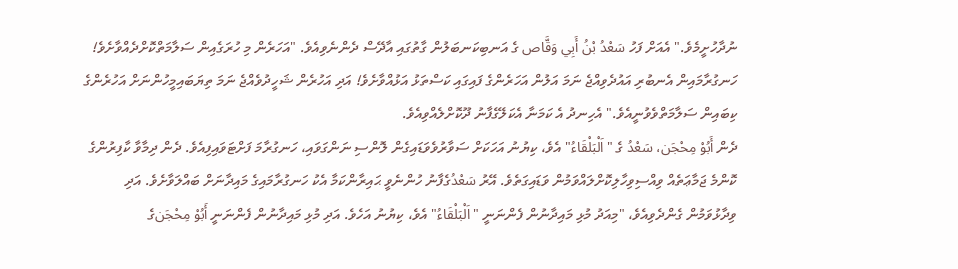ނުދާހުށީމެވެ." އެއަށް ފަހު سَعْدُ بْنُ أَبِي وَقَّاص ގެ އަނބިކަނބަލުން ގާތުގައި އާދޭސް ދެންނެވިއެވެ. "އަހަރެން މި ހުރަގެއިން ސަލާމަތްކޮށްދެއްވާށެވެ! ހަނގުރާމައިން އެނބުރި އައުދެވިއްޖެ ނަމަ އަލުން އަހަރެންގެ ފައިގައި ކަސްތަޅު އަޅުއްވާށެވެ! އަދި އަހުރެން ޝަހީދުވެއްޖެ ނަމަ ތިޔަބައިމީހުންނަށް އަހުރެންގެ ކިބައިން ސަލާމަތްވެވުނީއެވެ." އެހިނދު އެ ކަމަނާ އެކަލޭގެފާނު ދޫކޮށްލެއްވިއެވެ.
ދެން أَبُوْ مِحْجَن، سَعْدُ ގެ "اَلْبَلْقَاءُ" އެވެ، ކިޔުނު އަހަކަށް ސަވާރުވެވަޑައިގެން ލޮންސި ނަންގަވައި، ހަނގުރާމަ ފަށްޓަވައިފިއެވެ. ދެން ދިމާވާ ކާފިރުންގެ ކޮންމެ ޖަމާޢަތެއް ވިއްސިވިހާލިކޮށްލައްވަމުން ވަޑައިގަތެވެ. އޭރު سَعْدُގެފާނު ހުންނެވީ ޙައިރާންކަމާ އެކު ހަނގުރާމައިގެ މައިދާނަށް ބައްލަވާށެވެ. އަދި ވިދާޅުވަމުން ގެންދެވިއެވެ، "މިއަދު މުޅި މައިދާނުން ފެންނަނީ "اَلْبَلْقَاءُ" އެވެ، ކިޔުނު އަހެވެ. އަދި މުޅި މައިދާނުން ފެންނަނީ أَبُوْ مِحْجَنގެ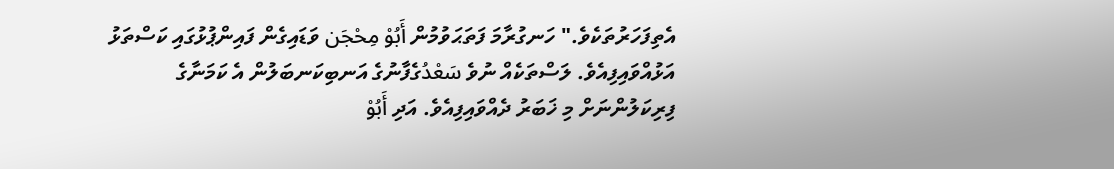އެތިފަހަރުތަކެވެ." ހަނގުރާމަ ފަތަޙަވުމުން أَبُوْ مِحْجَن ވަޑައިގެން ފައިންޕުޅުގައި ކަސްތަޅު އަޅުއްވައިފިއެވެ. ލަސްތަކެއް ނުވެ سَعْدُގެފާނުގެ އަނބިކަނބަލުން އެ ކަމަނާގެ ފިރިކަލުންނަށް މި ޚަބަރު ދެއްވައިފިއެވެ. އަދި أَبُوْ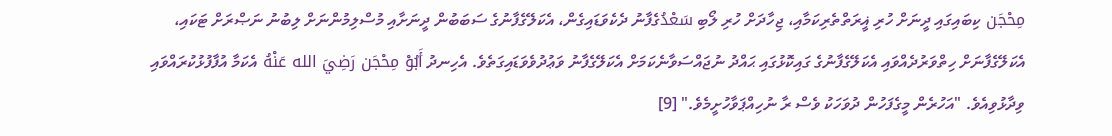مِحْجَن ކިބައިގައި ދީނަށް ހުރި ޣީރަތްތެރިކަމާއި، ޖިހާދަށް ހުރި ލޯބި سَعْدُގެފާނު ދެކެވަޑައިގެން، އެކަލޭގެފާނުގެ ސަބަބުން ދީނަށާއި މުސްލިމުންނަށް ލިބުނު ނަޞްރަށް ޓަކައި، އެކަލޭގެފާނަށް ހިތްވަރުދެއްވައި އެކަލޭގެފާނުގެ ގައިކޮޅުގައި ޙައްދު ނުޖައްސަވާނެކަމަށް އެކަލޭގެފާނު ވަޢުދުވެވަޑައިގަތެވެ. އެހިނދު أَبُوْ مِحْجَن رَضِيَ الله عَنْهُ އެކަމާ އުފާފުޅުކުރައްވައި ވިދާޅުވިއެވެ. "އަހުރެން މީގެފަހުން ދުވަހަކު ވެސް ރާ ނުހިއްޕަވާހުށީމެވެ." [9]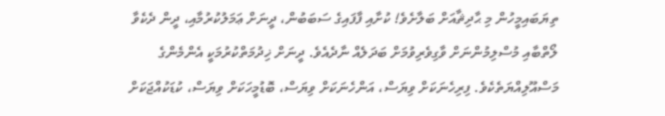ތިޔަބައިމީހުން މި ޙާދިޘާއަށް ބަލާށެވެ! ކުށާއި ފާފައިގެ ސަބަބުން، ދީނަށް ޢަމަލުކުރުމާއި، ދީން ދެކެވާ ލޯތްބާއި މުސްލިމުންނަށް ވާގިވެރިވުމަށް ބަދަލެއް ނާދެއެވެ. ދީނަށް ޚިދުމަތްކުރުމަކީ އެންމެންގެ މަސްއޫލިއްޔަތެކެވެ. ފިރިހެނަކަށް ވިޔަސް، އަންހެނަކަށް ވިޔަސް، ބޮޑުމީހަކަށް ވިޔަސް، ކުޑަކުއްޖަކަށް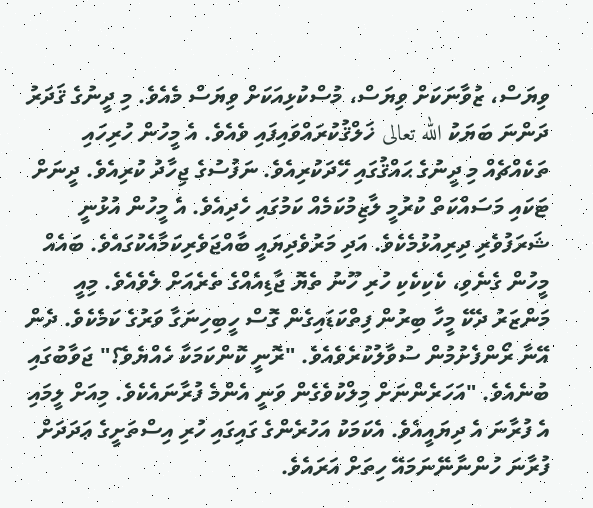ވިޔަސް، ޒުވާނަކަށް ވިޔަސް، މުސްކުޅިއަކަށް ވިޔަސް މެއެވެ. މި ދީނުގެ ޤަދަރު ދަންނަ ބަޔަކު الله تعالى ޚަލްޤުކުރައްވައިފައި ވެއެވެ. އެ މީހުން ހުރިހައި ތަކެއްޗެއް މި ދީނުގެ ޙައްޤުގައި ހޭދަކުރިއެވެ. ނަފުސުގެ ޖިހާދު ކުރިއެވެ. ދީނަށް ޓަކައި މަސައްކަތް ކުރުމީ ލާޒިމުކަމެއް ކަމުގައި ހެދިއެވެ. އެ މީހުން އުޅުނީ ޝަރަފުވެރި ދިރިއުޅުމެކެވެ. އަދި މަރުވެދިޔައީ ބާއްޖަވެރިކަމާއެކުގައެވެ. ބައެއް މީހުން ގެނެވި، ކެކިކެކި ހުރި ހޫނު ތެޔޮ ޖާޑިއެއްގެ ތެރެއަށް ލެވެއެވެ. މިއީ މަންޒަރު ދެކޭ މީހާ ބިރުން ފިތްކަޑައިގެން ގޮސް ހީބިހިނަގާ ވަރުގެ ކަމެކެވެ. ދެން އޭނާ ރޯންފެށުމުން ސުވާލުކުރެވެއެވެ. "ރޮނީ ކޮންކަމަކާ ހެއްޔެވެ؟" ޖަވާބުގައި ބުނެއެވެ. "އަހަރެންނަށް މިލްކުވެގެން ވަނީ އެންމެ ފުރާނައެކެވެ. މިއަށް ލީމައި އެ ފުރާނަ އެ ދިޔައީއެވެ. އެކަމަކު އަހުރެންގެ ގައިގައި ހުރި އިސްތަށީގެ ޢަދަދަށް ފުރާނަ ހުންނާނޭނަމައޭ ހިތަށް އަރައެވެ.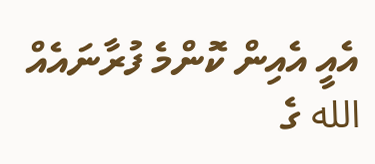އެއީ އެއިން ކޮންމެ ފުރާނައެއް الله ގެ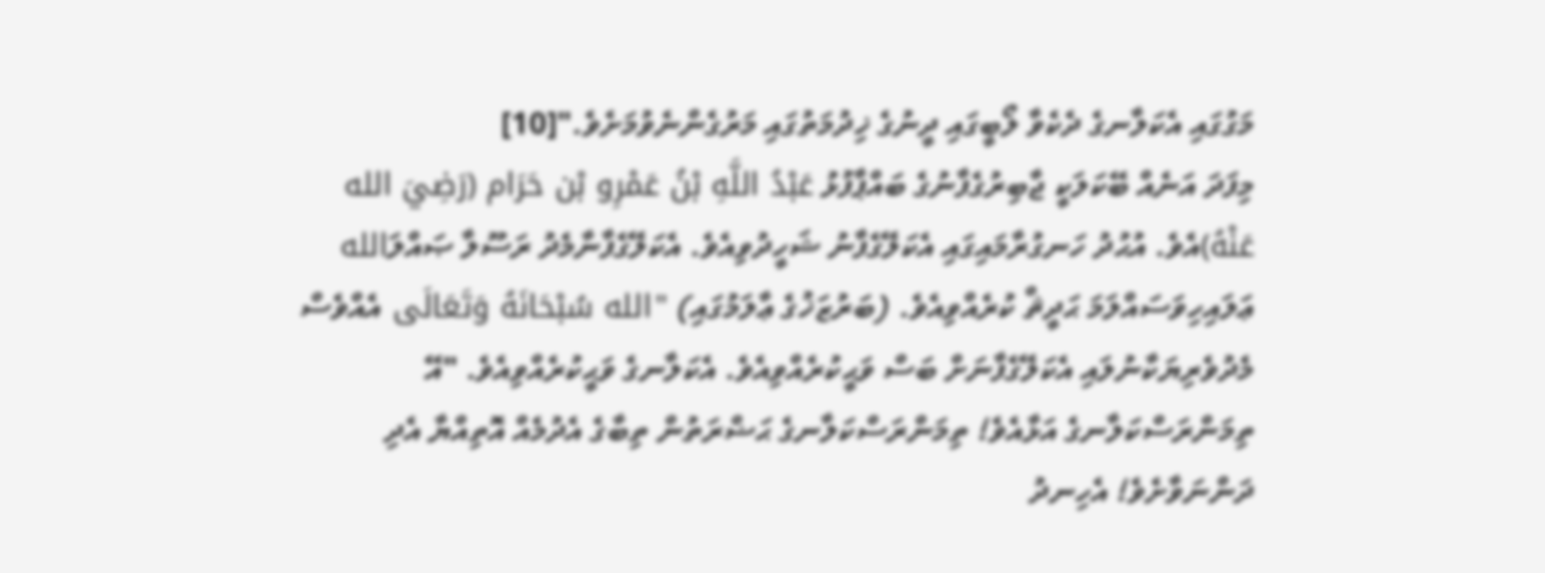މަގުގައި އެކަލާނގެ ދެކެވާ ލޯބީގައި ދީނުގެ ޚިދުމަތުގައި މަރުގެންނެވުމަށެވެ."[10]
މިފަދަ އަނެއް ބޭކަލަކީ ޖާބިރުގެފާނުގެ ބައްޕާފުޅު عَبْدُ اللَّهِ بْنُ عَمْرِو بْن حَرَام (رَضِيَ الله عَنْهُ)އެވެ. އުޙުދު ހަނގުރާމައިގައި އެކަލޭގެފާނު ޝަހީދުވިއެވެ. އެކަލޭގެފާނާމެދު ރަސޫލާ ޞައްލަالله ޢަލައިހިވަސައްލަމަ ޙަދީޘް ކުރެއްވިއެވެ. (ބަރުޒަޚުގެ ޢާލަމުގައި) "الله سُبْحَانَهُ وَتَعَالَى އެއްވެސް މެދުވެރިޔަކާނުލައި އެކަލޭގެފާނަށް ބަސް ވަޙީކުރެއްވިއެވެ. އެކަލާނގެ ވަޙީކުރެއްވިއެވެ. "އޭ ތިމަންރަސްކަލާނގެ އަޅާއެވެ! ތިމަންރަސްކަލާނގެ ޙަޟްރަތުން ތިބާގެ އެދުމެއް އޮތިއްޔާ އެދި ދަންނަވާށެވެ! އެހިނދު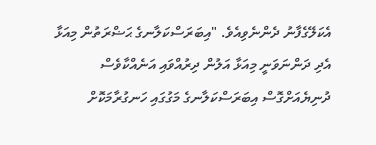އެކަލޭގެފާނު ދެންނެވިއެވެ. "އިބަރަސްކަލާނގެ ޙަޟްރަތުން މިއަޅާ އެދި ދަންނަވަނީ މިއަޅާ އަލުން ދިރުއްވައި އަނެއްކާވެސް ދުނިޔެއަށްގޮސް އިބަރަސްކަލާނގެ މަގުގައި ހަނގުރާމަކޮށް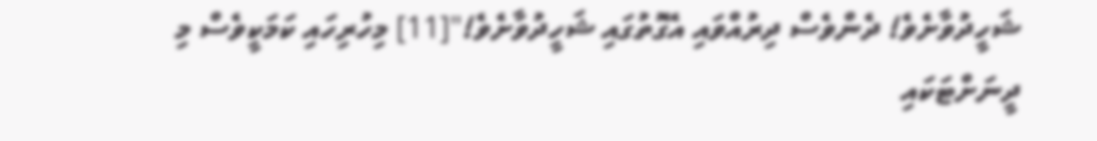ޝަހީދުވާށެވެ! ދެންވެސް ދިރުއްވައި އެގޮތުގައި ޝަހީދުވާށެވެ!"[11] މިހުރިހައި ކަމަކީވެސް މި ދީނަށްޓަކައި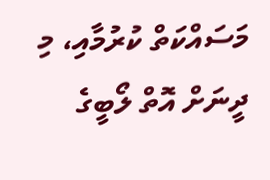މަސައްކަތް ކުރުމާއި، މި ދީނަށް އޮތް ލޯބީގެ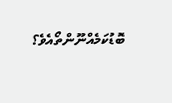ބޮޑުކަމެއްނޫންތޯއެވެ؟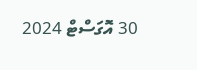30 އޮގަސްޓް 2024